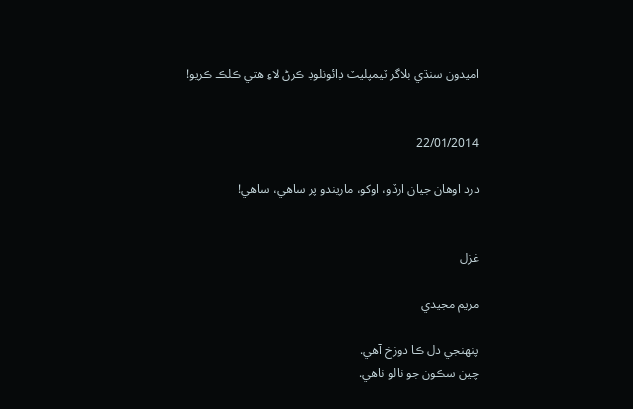امیدون سنڌي بلاگر ٽيمپليٽ ڊائونلوڊ ڪرڻ لاءِ هتي ڪلڪ ڪريو!


22/01/2014

درد اوهان جيان ارڏو، اوکو، ماريندو پر ساهي، ساهي!


غزل

مريم مجيدي

پنهنجي دل ڪا دوزخ آهي.
چين سڪون جو نالو ناهي.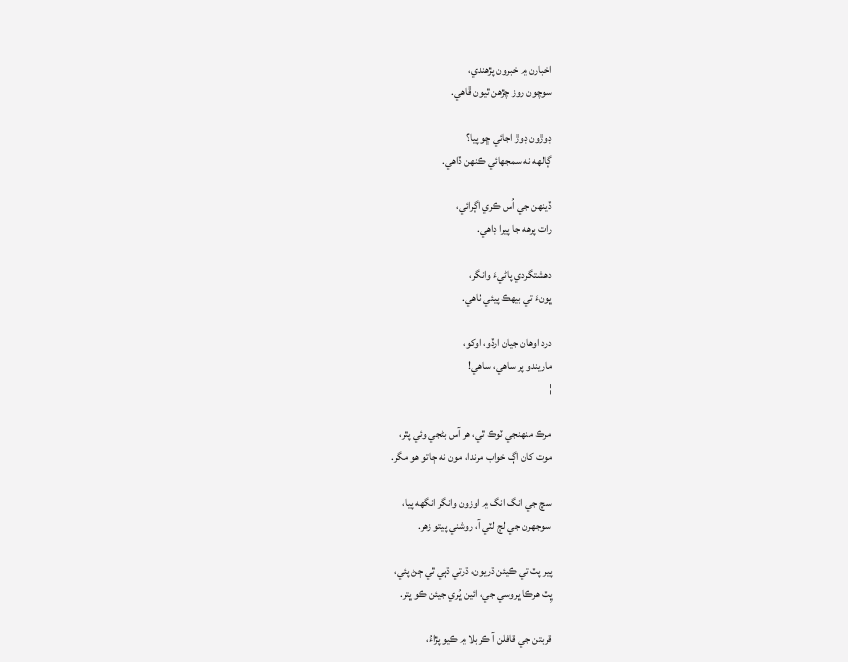اخبارن ۾ خبرون پڙهندي،
سوچون روز چڙهن ٿيون ڦاهي.

ڊوڙون ڊوڙ اجائي ڇو پيا؟
ڳالهه نه سمجهائي ڪنهن ڏاهي.

ڏينهن جي اُس ڪري اڳرائي،
رات پرهه جا پيرا ڊاهي.

دهشتگردي پاڻيءَ وانگر،
ڀونءَ تي بيهڪ پيئي ٺاهي.

درد اوهان جيان ارڏو، اوکو،
ماريندو پر ساهي، ساهي!
¦

مرڪ منهنجي ٽوڪ ٿي، هر آس بڻجي وئي پٿر،
موت کان اڳ خواب مرندا، مون نه ڄاتو هو مگر.

سچ جي انگ انگ ۾ اوزون وانگر انگهه پيا،
سوجهرن جي لڄ لٽي آ، روشني پيتو زهر.

پير پٽ تي ڪيئن ڌريون، ڌرتي ڌٻي ٿي ڄڻ پئي،
ڀِٽ هرڪا ڀروسي جي، ائين ڀُري جيئن ڪو ڀتر.

قربتن جي قافلن آ ڪربلا ۾ ڪيو پڙاءُ،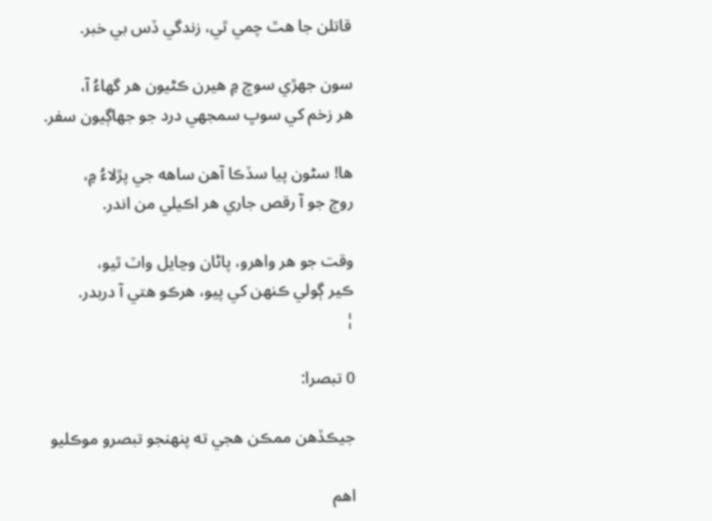قاتلن جا هٿ چمي ٿي، زندگي ڏس بي خبر.

سون جهڙي سوچ ۾ هيرن ڪڻيون هر گهاءُ آ،
هر زخم کي سوڀ سمجهي درد جو جهاڳيون سفر.

ها! سڻون پيا سڏڪا آهن ساهه جي پڙلاءُ ۾،
روڄ جو آ رقص جاري هر اڪيلي من اندر.

وقت جو هر واهرو، پاڻان وڃايل واٽ ٿيو،
ڪير ڳولي ڪنهن کي پيو، هرڪو هتي آ دربدر.
¦

0 تبصرا:

جيڪڏهن ممڪن هجي ته پنهنجو تبصرو موڪليو

اهم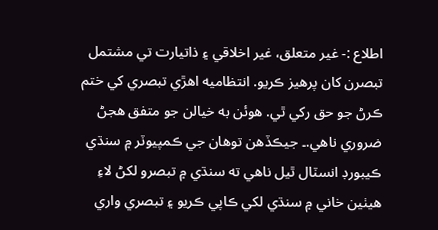اطلاع :- غير متعلق، غير اخلاقي ۽ ذاتيارت تي مشتمل تبصرن کان پرهيز ڪريو. انتظاميه اهڙي تبصري کي ختم ڪرڻ جو حق رکي ٿي. هوئن به خيالن جو متفق هجڻ ضروري ناهي.۔ جيڪڏهن توهان جي ڪمپيوٽر ۾ سنڌي ڪيبورڊ انسٽال ٿيل ناهي ته سنڌي ۾ تبصرو لکڻ لاءِ هيٺين خاني ۾ سنڌي لکي ڪاپي ڪريو ۽ تبصري واري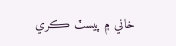خاني ۾ پيسٽ ڪري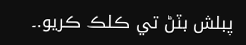پبلش بٽڻ تي ڪلڪ ڪريو.۔